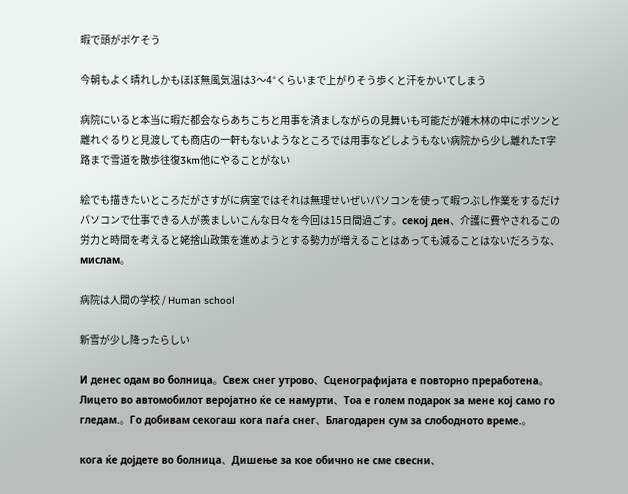暇で頭がボケそう

今朝もよく晴れしかもほぼ無風気温は3〜4°くらいまで上がりそう歩くと汗をかいてしまう

病院にいると本当に暇だ都会ならあちこちと用事を済ましながらの見舞いも可能だが雑木林の中にポツンと離れぐるりと見渡しても商店の一軒もないようなところでは用事などしようもない病院から少し離れたT字路まで雪道を散歩往復3km他にやることがない

絵でも描きたいところだがさすがに病室ではそれは無理せいぜいパソコンを使って暇つぶし作業をするだけパソコンで仕事できる人が羨ましいこんな日々を今回は15日間過ごす。секој ден、介護に費やされるこの労力と時間を考えると姥捨山政策を進めようとする勢力が増えることはあっても減ることはないだろうな、мислам。

病院は人間の学校 / Human school

新雪が少し降ったらしい

И денес одам во болница。Свеж снег утрово、Сценографијата е повторно преработена。Лицето во автомобилот веројатно ќе се намурти、Тоа е голем подарок за мене кој само го гледам.。Го добивам секогаш кога паѓа снег、Благодарен сум за слободното време.。

кога ќе дојдете во болница、Дишење за кое обично не сме свесни、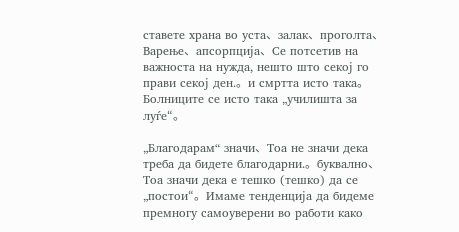ставете храна во уста、залак、проголта、Варење、апсорпција、Се потсетив на важноста на нужда, нешто што секој го прави секој ден.。и смртта исто така。Болниците се исто така „училишта за луѓе“。

„Благодарам“ значи、Тоа не значи дека треба да бидете благодарни.。буквално、Тоа значи дека е тешко (тешко) да се „постои“。Имаме тенденција да бидеме премногу самоуверени во работи како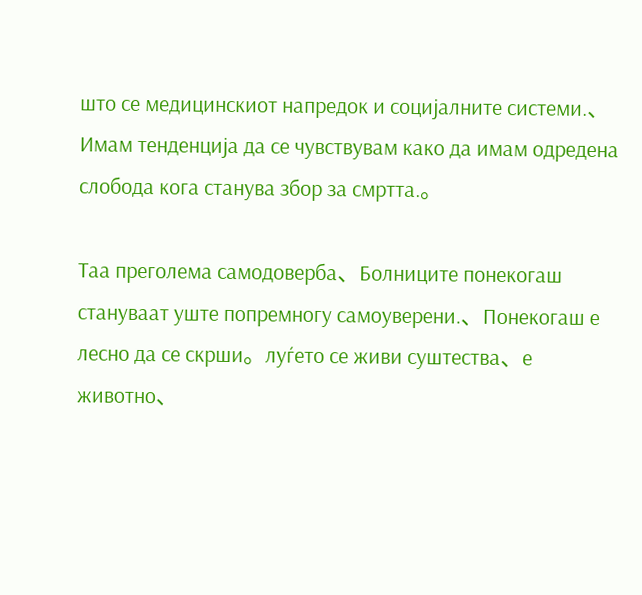што се медицинскиот напредок и социјалните системи.、Имам тенденција да се чувствувам како да имам одредена слобода кога станува збор за смртта.。

Таа преголема самодоверба、Болниците понекогаш стануваат уште попремногу самоуверени.、Понекогаш е лесно да се скрши。луѓето се живи суштества、е животно、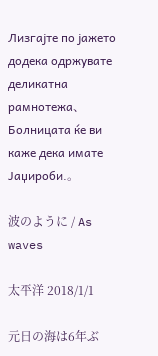Лизгајте по јажето додека одржувате деликатна рамнотежа、Болницата ќе ви каже дека имате Јаџироби.。

波のように / As waves

太平洋 2018/1/1

元日の海は6年ぶ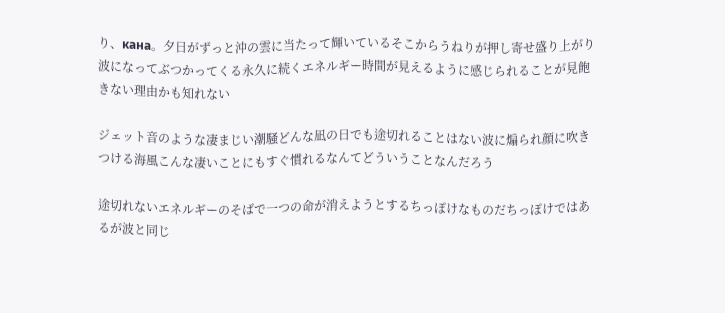り、кана。夕日がずっと沖の雲に当たって輝いているそこからうねりが押し寄せ盛り上がり波になってぶつかってくる永久に続くエネルギー時間が見えるように感じられることが見飽きない理由かも知れない

ジェット音のような凄まじい潮騒どんな凪の日でも途切れることはない波に煽られ顔に吹きつける海風こんな凄いことにもすぐ慣れるなんてどういうことなんだろう

途切れないエネルギーのそばで一つの命が消えようとするちっぽけなものだちっぽけではあるが波と同じ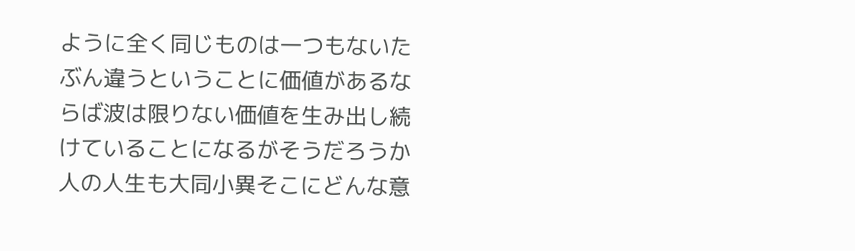ように全く同じものは一つもないたぶん違うということに価値があるならば波は限りない価値を生み出し続けていることになるがそうだろうか人の人生も大同小異そこにどんな意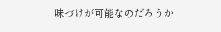味づけが可能なのだろうか